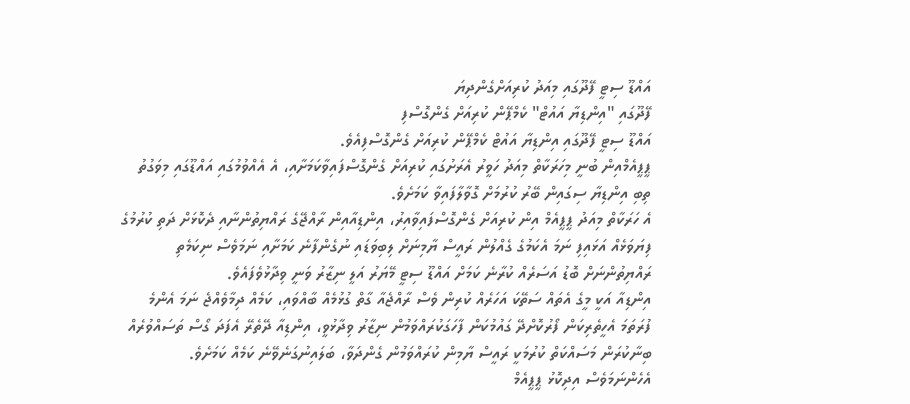އައްޑޫ ސިޓީ ފޭދޫގައި މިއަދު ކުރިއަށްގެންދިޔަ
ފޭދޫގައި "އިންޑިޔާ އައުޓް" ކެމްޕޭން ކުރިއަށް ގެންގޮސްފި
އައްޑޫ ސިޓީ ފޭދޫގައި އިންޑިޔާ އައުޓް ކެމްޕޭން ކުރިއަށް ގެންގޮސްފިއެވެ.
ޕީޕީއެމްއިން ބުނީ މިހަރަކާތް މިއަދު ހަވީރު އެރަށުގައި ކުރިއަށް ގެންގޮސްފައިވާކަމަށާއި، އެ އެއްވުމުގައި އައްޑޫގައި މިވަގުތު ތިބި އިންޑިޔާ ސިގައިން ބޭރު ކުރުމަށް ގޮވާލާފައިވާ ކަމަށެވެ.
އެ ހަރަކާތް މިއަދު ޕީޕީއެމް އިން ކުރިއަށް ގެންގޮސްފައިވާއިރު، އިންޑިއާއިން ރާއްޖޭގެ ރައްޔިތުންނާއި ދެކޮޅަށް ދަތި ކުރުމުގެ ފިޔަވަޅެއް އަޅައިފި ނަމަ އެކަމުގެ ގެއްލުން ރައީސް ޔާމިނަށް ލިބިވަޑައި ނުގެންފާނެ ކަމަށާއި ނަމަވެސް ނިކަމެތި ރައްޔިތުންނަށް ބޮޑު އަސަރެއް ކުރާނެ ކަމަށް އައްޑޫ ސިޓީ މޭޔަރު އަލީ ނިޒާރު ވަނީ ވިދާޅުވެފައެވެ.
އިންޑިއާ އަކީ މީގެ އެތައް ސަތޭކަ އަހަރެއް ކުރިން ވެސް ރާއްޖެއާ ގާތް ގުޅުމެއް ބާއްވައި، ކަމެއް ދިމާވެއްޖެ ނަމަ އެންމެ ފުރަތަމަ އެހީތެރިކަން ފޯރުކޮށްދޭ ގައުމުކަން ފާހަގަކުރައްވަމުން ނިޒާރު ވިދާޅުވީ، އިންޑިއާ ދޭތެރޭ އެފަދަ ގޯސް ތަސައްވުރެއް ބިނާކުރަން މަސައްކަތް ކުރުމަކީ ރައީސް ޔާމިން ކުރައްވަމުން ގެންދަވާ، ބަލައިނުގަނެވޭނެ ކަމެއް ކަމަށެވެ.
އެހެންނަމަވެސް އިދިކޮޅު ޕީޕީއެމް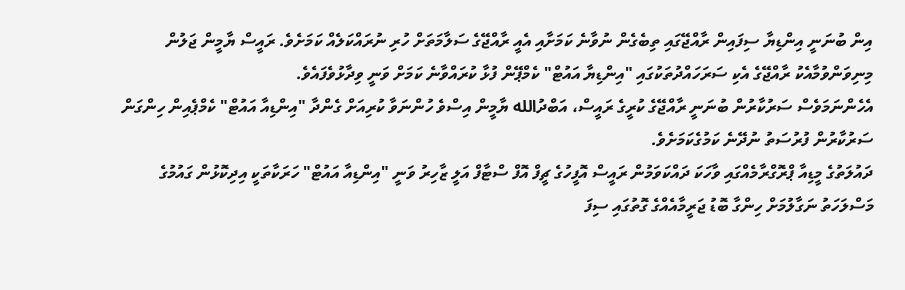އިން ބުނަނީ އިންޑިޔާ ސިފައިން ރާއްޖޭގައި ތިބެގެން ނުވާނެ ކަމަށާއި އެއީ ރާއްޖޭގެ ސަލާމަތަށް ހުރި ނުރައްކަލެއް ކަމަށެވެ. ރައީސް ޔާމީން ޖަލުން މިނިވަންވުމާއެކު ރާއްޖޭގެ އެކި ސަރަހައްދުތަކުގައި "އިންޑިޔާ އައުޓް" ކެމްޕޭން ފުޅާ ކުރައްވާނެ ކަމަށް ވަނީ ވިދާޅުވެފައެވެ.
އެހެންނަމަވެސް ސަރުކާރުން ބުނަނީ ރާއްޖޭގެ ކުރީގެ ރައީސް، އަބްދުالله ޔާމީން އިސްވެ ހުންނަވާ ކުރިއަށް ގެންދާ "އިންޑިއާ އައުޓް" ކެމްޕެއިން ހިންގަން ސަރުކާރުން ފުރުސަތު ނުދޭނެ ކަމުގެކަމަށެވެ.
ދައުލަތުގެ މީޑިއާ ޕްރޮގްރާމެއްގައި ވާހަކަ ދައްކަވަމުން ރައީސް އޮފީހުގެ ޗީފް އޮފް ސްޓާފް އަލީ ޒާހިރު ވަނީ "އިންޑިއާ އައުޓް" ހަރަކާތަކީ އިދިކޮޅުން ގައުމުގެ މަސްލަހަތު ނަގާލުމަށް ހިންގާ ބޮޑު ޖަރީމާއެއްގެ ގޮތުގައި ސިފަ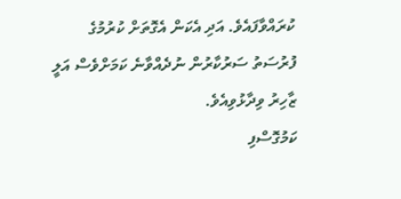ކުރައްވާފައެވެ. އަދި އެކަން އެގޮތަށް ކުރުމުގެ ފުރުސަތު ސަރުކާރުން ނުދެއްވާނެ ކަމަށްވެސް އަލީ ޒާހިރު ވިދާޅުވިއެވެ.
ކަމުގޮސްފި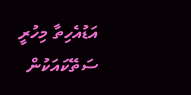އަޑުއެހިތާ މިހުރީ
ސަތޭކައަކުން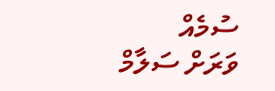ސުމެއް
ވަރަށް ސަލާމް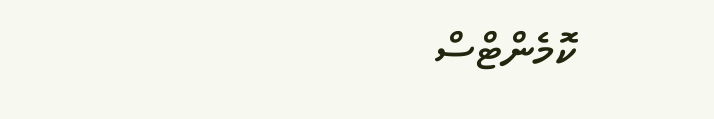ކޮމެންޓްސް